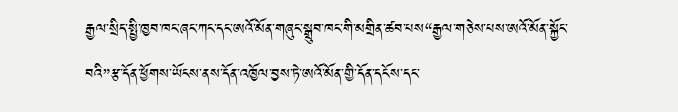རྒྱལ་སྲིད་སྤྱི་ཁྱབ་ཁང་ཞང་ཀང་དང་ཨའོ་མོན་གཞུང་སྒྲུབ་ཁང་གི་མགྲིན་ཚབ་པས“རྒྱལ་གཅེས་པས་ཨའོ་མོན་སྐྱོང་བའི”རྩ་དོན་ཕྱོགས་ཡོངས་ནས་དོན་འཁྱོལ་བྱས་ཏེ་ཨའོ་མོན་གྱི་དོན་དངོས་དང་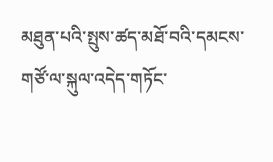མཐུན་པའི་སྤུས་ཚད་མཐོ་བའི་དམངས་གཙོ་ལ་སྐུལ་འདེད་གཏོང་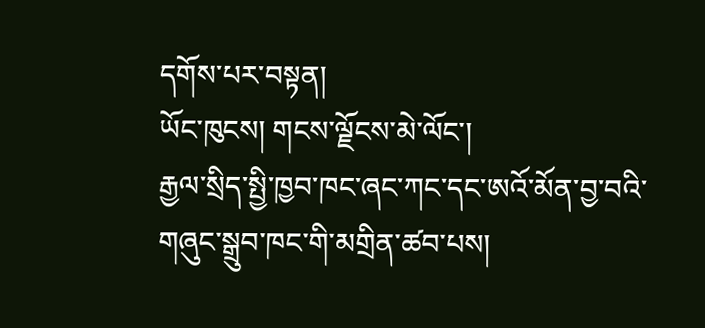དགོས་པར་བསྟན།
ཡོང་ཁུངས། གངས་ལྗོངས་མེ་ལོང་།
རྒྱལ་སྲིད་སྤྱི་ཁྱབ་ཁང་ཞང་ཀང་དང་ཨའོ་མོན་བྱ་བའི་གཞུང་སྒྲུབ་ཁང་གི་མགྲིན་ཚབ་པས།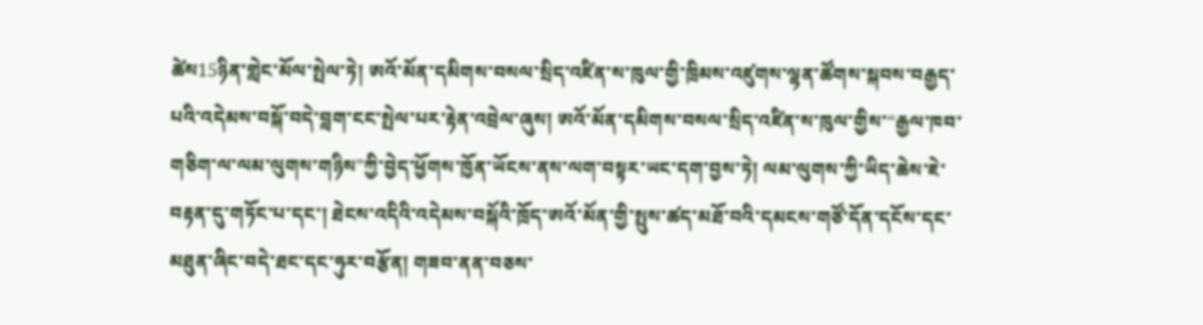ཚེས15ཉིན་གླེང་མོལ་སྤེལ་ཏེ། ཨའོ་མོན་དམིགས་བསལ་སྲིད་འཛིན་ས་ཁུལ་གྱི་ཁྲིམས་འཛུགས་ལྷན་ཚོགས་སྐབས་བརྒྱད་པའི་འདེམས་བསྐོ་བདེ་བླག་ངང་སྤེལ་པར་རྟེན་འབྲེལ་ཞུས། ཨའོ་མོན་དམིགས་བསལ་སྲིད་འཛིན་ས་ཁུལ་གྱིས་“རྒྱལ་ཁབ་གཅིག་ལ་ལམ་ལུགས་གཉིས”ཀྱི་བྱེད་ཕྱོགས་ཁྱོན་ཡོངས་ནས་ལག་བསྟར་ཡང་དག་བྱས་ཏེ། ལམ་ལུགས་ཀྱི་ཡིད་ཆེས་ཇེ་བརྟན་དུ་གཏོང་པ་དང་། ཐེངས་འདིའི་འདེམས་བསྐོའི་ཁྲོད་ཨའོ་མོན་གྱི་སྤུས་ཚད་མཐོ་བའི་དམངས་གཙོ་དོན་དངོས་དང་མཐུན་ཞིང་བདེ་ཐང་དང་ཧུར་བརྩོན། གཟབ་ནན་བཅས་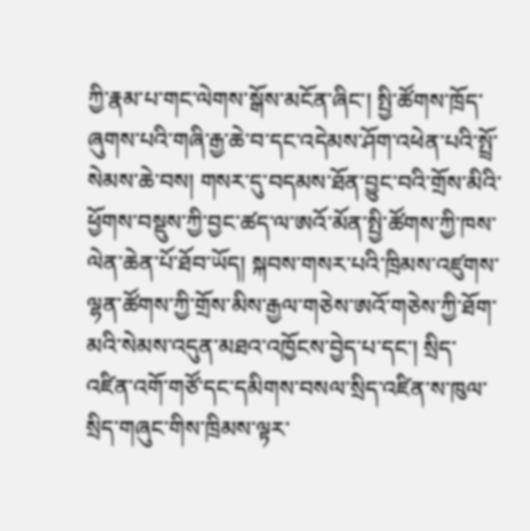ཀྱི་རྣམ་པ་གང་ལེགས་སྒོས་མངོན་ཞིང་། སྤྱི་ཚོགས་ཁྲོད་ཞུགས་པའི་གཞི་རྒྱ་ཆེ་བ་དང་འདེམས་ཤོག་འཕེན་པའི་སྤྲོ་སེམས་ཆེ་བས། གསར་དུ་བདམས་ཐོན་བྱུང་བའི་གྲོས་མིའི་ཕྱོགས་བསྡུས་ཀྱི་བྱང་ཚད་ལ་ཨའོ་མོན་སྤྱི་ཚོགས་ཀྱི་ཁས་ལེན་ཆེན་པོ་ཐོབ་ཡོད། སྐབས་གསར་པའི་ཁྲིམས་འཛུགས་ལྷན་ཚོགས་ཀྱི་གྲོས་མིས་རྒྱལ་གཅེས་ཨའོ་གཅེས་ཀྱི་ཐོག་མའི་སེམས་འདུན་མཐའ་འཁྱོངས་བྱེད་པ་དང་། སྲིད་འཛིན་འགོ་གཙོ་དང་དམིགས་བསལ་སྲིད་འཛིན་ས་ཁུལ་སྲིད་གཞུང་གིས་ཁྲིམས་ལྟར་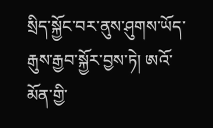སྲིད་སྐྱོང་བར་ནུས་ཤུགས་ཡོད་རྒུས་རྒྱབ་སྐྱོར་བྱས་ཏེ། ཨའོ་མོན་གྱི་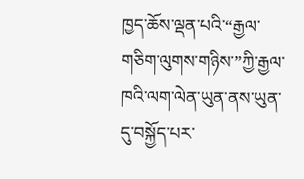ཁྱད་ཆོས་ལྡན་པའི་“རྒྱལ་གཅིག་ལུགས་གཉིས་”ཀྱི་རྒྱལ་ཁའི་ལག་ལེན་ཡུན་ནས་ཡུན་དུ་བསྐྱོད་པར་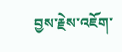བྱས་རྗེས་འཇོག་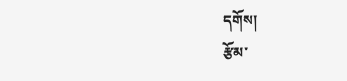དགོས།
རྩོམ་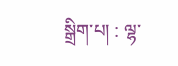སྒྲིག་པ། : ལྷ་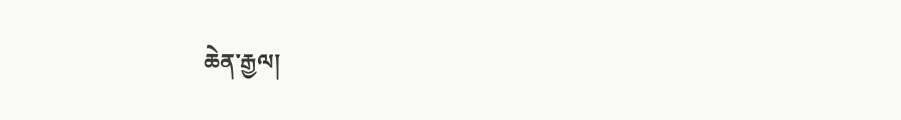ཆེན་རྒྱལ།